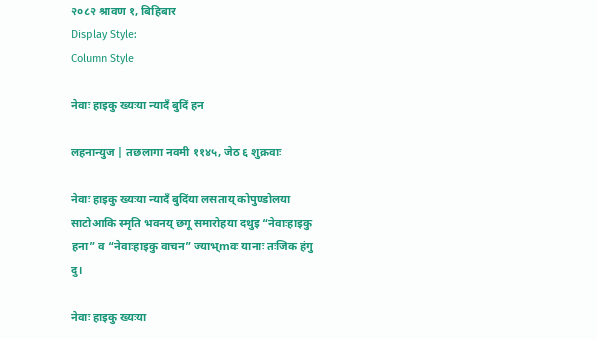२०८२ श्रावण १, बिहिबार
Display Style:
Column Style

नेवाः हाइकु ख्यःया न्यादँ बुदिं हन

लहनान्युज | तछलागा नवमी ११४५, जेठ ६ शुक्रवाः

नेवाः हाइकु ख्यःया न्यादँ बुदिंया लसताय् कोपुण्डोलया साटोआकि स्मृति भवनय् छगू समारोहया दथुइ “नेवाःहाइकु हना” व “नेवाःहाइकु वाचन” ज्याभ्mवः यानाः तःजिक हंगु दु।

नेवाः हाइकु ख्यःया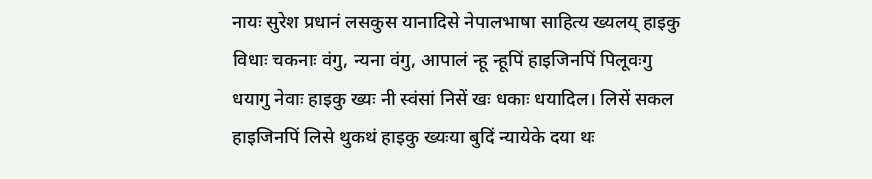नायः सुरेश प्रधानं लसकुस यानादिसे नेपालभाषा साहित्य ख्यलय् हाइकु विधाः चकनाः वंगु, न्यना वंगु, आपालं न्हू न्हूपिं हाइजिनपिं पिलूवःगु धयागु नेवाः हाइकु ख्यः नी स्वंसां निसें खः धकाः धयादिल। लिसें सकल हाइजिनपिं लिसे थुकथं हाइकु ख्यःया बुदिं न्यायेके दया थः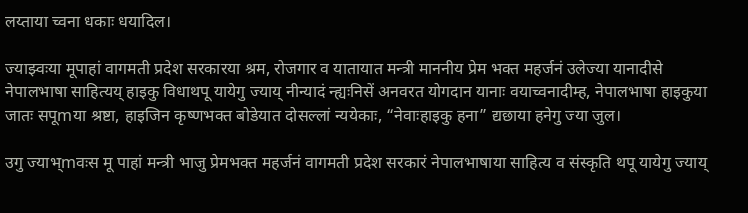लय्ताया च्वना धकाः धयादिल।

ज्याझ्वःया मूपाहां वागमती प्रदेश सरकारया श्रम, रोजगार व यातायात मन्त्री माननीय प्रेम भक्त महर्जनं उलेज्या यानादीसे नेपालभाषा साहित्यय् हाइकु विधाथपू यायेगु ज्याय् नीन्यादं न्ह्यःनिसें अनवरत योगदान यानाः वयाच्वनादीम्ह, नेपालभाषा हाइकुया जातः सपूmया श्रष्टा, हाइजिन कृष्णभक्त बोडेयात दोसल्लां न्ययेकाः, “नेवाःहाइकु हना” द्यछाया हनेगु ज्या जुल।

उगु ज्याभ्mवःस मू पाहां मन्त्री भाजु प्रेमभक्त महर्जनं वागमती प्रदेश सरकारं नेपालभाषाया साहित्य व संस्कृति थपू यायेगु ज्याय्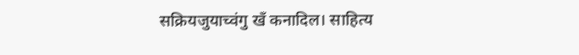सक्रियजुयाच्वंगु खँ कनादिल। साहित्य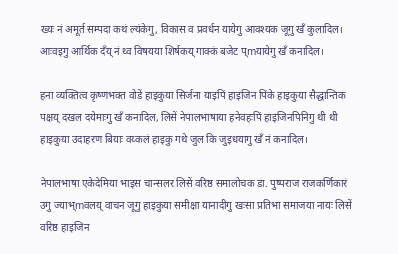ख्यः नं अमूर्त सम्पदा कथं ल्यंकेगु, विकास व प्रवर्धन यायेगु आवश्यक जूगु खँ कुलादिल। आःवइगु आर्थिक दँय् नं थ्व विषयया शिर्षकय् गाक्कं बजेट प्mयायेगु खँ कनादिल।

हना व्यक्तित्व कृष्णभक्त वोडें हाइकुया सिर्जना याइपिं हाइजिन पिंके हाइकुया सैद्धान्तिक पक्षय् दखल दयेमाःगु खँ कनादिल, लिसें नेपालभाषाया हनेवहःपिं हाइजिनपिनिगु थी थी हाइकुया उदाहरण बियाः वय्कलं हाइकु गथे जुल कि जुइधयागु खँ नं कनादिल।

नेपालभाषा एकेदेमिया भाइस चान्सलर लिसें वरिष्ठ समालोचक डा. पुष्पराज राजकर्णिकारं उगु ज्याभ्mवलय् वाचन जूगु हाइकुया समीक्षा यानादीगु खःसा प्रतिभा समाजया नायः लिसें वरिष्ठ हाइजिन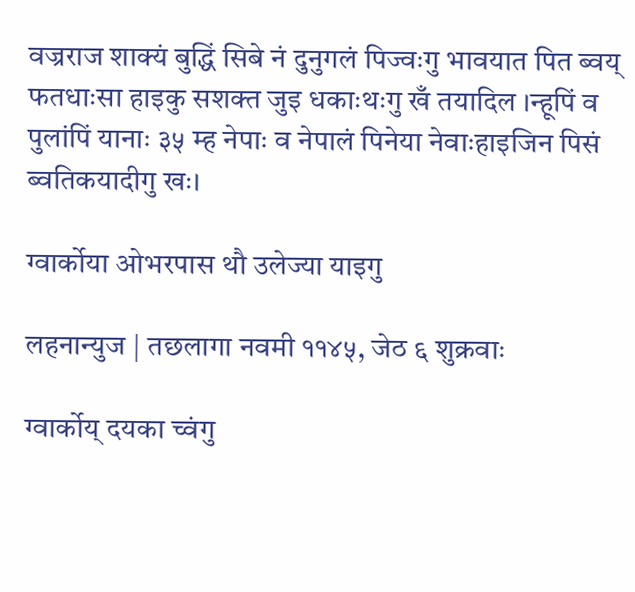वज्रराज शाक्यं बुद्धिं सिबे नं दुनुगलं पिज्वःगु भावयात पित ब्वय् फतधाःसा हाइकु सशक्त जुइ धकाःथःगु खँ तयादिल ।न्हूपिं व पुलांपिं यानाः ३५ म्ह नेपाः व नेपालं पिनेया नेवाःहाइजिन पिसं ब्वतिकयादीगु खः।

ग्वार्कोया ओभरपास थौ उलेज्या याइगु

लहनान्युज | तछलागा नवमी ११४५, जेठ ६ शुक्रवाः

ग्वार्कोय् दयका च्वंगु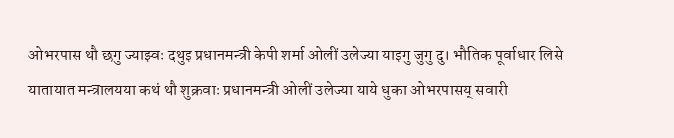ओभरपास थौ छगु ज्याझ्वः दथुइ प्रधानमन्त्री केपी शर्मा ओलीं उलेज्या याइगु जुगु दु। भौतिक पूर्वाधार लिसे यातायात मन्त्रालयया कथं थौ शुक्रवाः प्रधानमन्त्री ओलीं उलेज्या याये धुका ओभरपासय् सवारी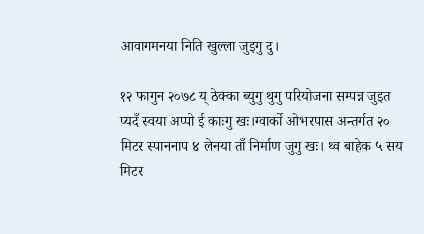आवागमनया निति खुल्ला जुइगु दु।

१२ फागुन २०७८ य् ठेक्का ब्युगु थुगु परियोजना सम्पन्न जुइत प्यदँ स्वया अप्पो ई काःगु खः।ग्वार्को ओभरपास अन्तर्गत २० मिटर स्पाननाप ४ लेनया ताँ निर्माण जुगु खः। थ्व बाहेक ५ सय मिटर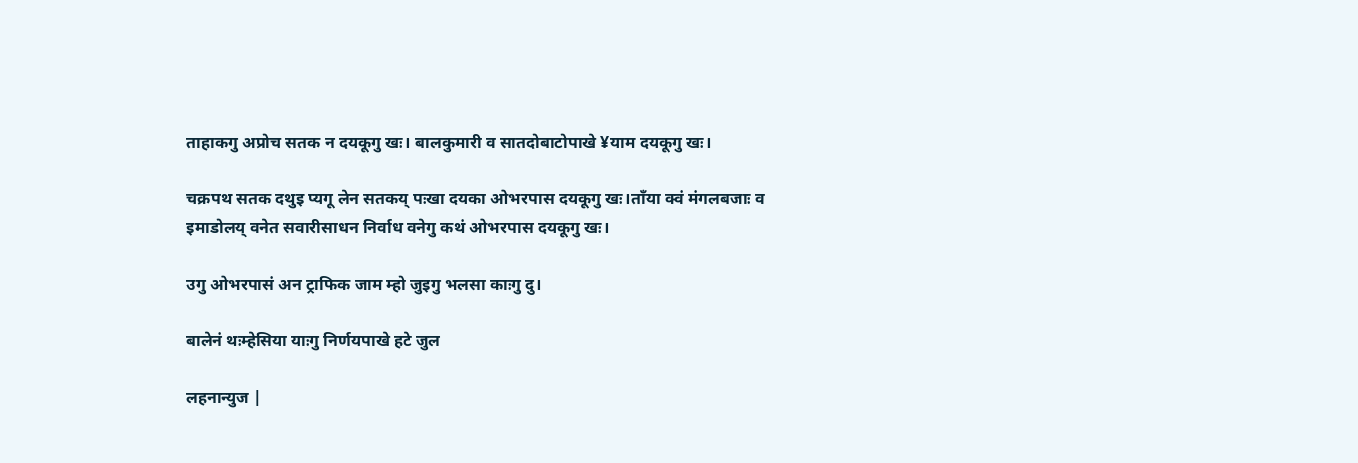ताहाकगु अप्रोच सतक न दयकूगु खः। बालकुमारी व सातदोबाटोपाखे ¥याम दयकूगु खः।

चक्रपथ सतक दथुइ प्यगू लेन सतकय् पःखा दयका ओभरपास दयकूगु खः।ताँया क्वं मंगलबजाः व इमाडोलय् वनेत सवारीसाधन निर्वाध वनेगु कथं ओभरपास दयकूगु खः।

उगु ओभरपासं अन ट्राफिक जाम म्हो जुइगु भलसा काःगु दु।

बालेनं थःम्हेसिया याःगु निर्णयपाखे हटे जुल

लहनान्युज |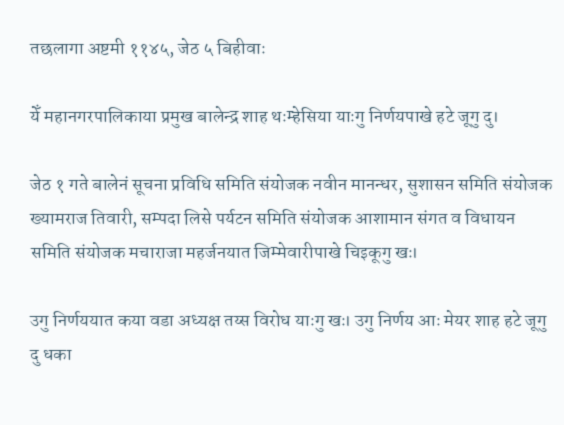तछलागा अष्टमी ११४५, जेठ ५ बिहीवाः

येँ महानगरपालिकाया प्रमुख बालेन्द्र शाह थःम्हेसिया याःगु निर्णयपाखे हटे जूगु दु।

जेठ १ गते बालेनं सूचना प्रविधि समिति संयोजक नवीन मानन्धर, सुशासन समिति संयोजक ख्यामराज तिवारी, सम्पदा लिसे पर्यटन समिति संयोजक आशामान संगत व विधायन समिति संयोजक मचाराजा महर्जनयात जिम्मेवारीपाखे चिइकूगु खः।

उगु निर्णययात कया वडा अध्यक्ष तय्स विरोध याःगु खः। उगु निर्णय आः मेयर शाह हटे जूगु दु धका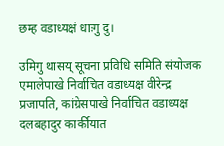छम्ह वडाध्यक्षं धाःगु दु।

उमिगु थासय् सूचना प्रविधि समिति संयोजक एमालेपाखे निर्वाचित वडाध्यक्ष वीरेन्द्र प्रजापति, कांग्रेसपाखे निर्वाचित वडाध्यक्ष दलबहादुर कार्कीयात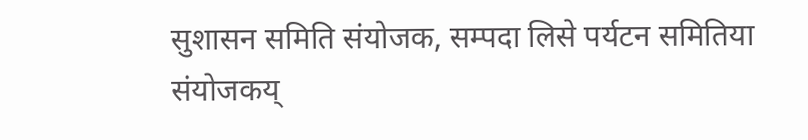सुशासन समिति संयोजक, सम्पदा लिसे पर्यटन समितिया संयोजकय्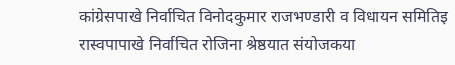कांग्रेसपाखे निर्वाचित विनोदकुमार राजभण्डारी व विधायन समितिइ रास्वपापाखे निर्वाचित रोजिना श्रेष्ठयात संयोजकया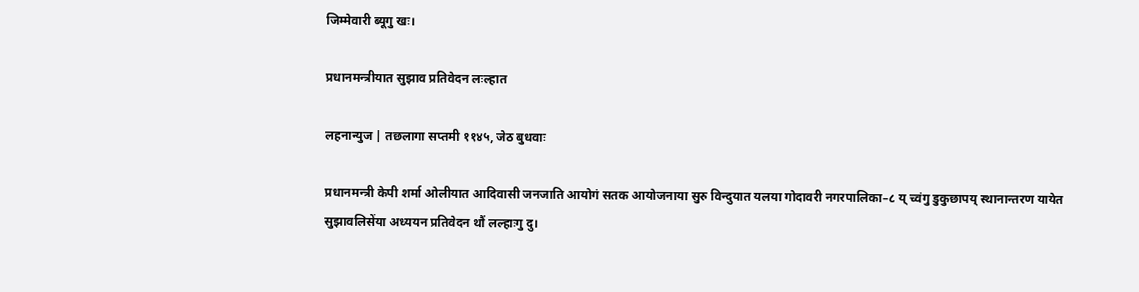जिम्मेवारी ब्यूगु खः।

प्रधानमन्त्रीयात सुझाव प्रतिवेदन लःल्हात

लहनान्युज | तछलागा सप्तमी ११४५, जेठ बुधवाः

प्रधानमन्त्री केपी शर्मा ओलीयात आदिवासी जनजाति आयोगं सतक आयोजनाया सुरु विन्दुयात यलया गोदावरी नगरपालिका–८ य् च्वंगु डुकुछापय् स्थानान्तरण यायेत सुझावलिसेंया अध्ययन प्रतिवेदन थौं लल्हाःगु दु।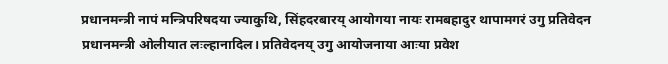प्रधानमन्त्री नापं मन्त्रिपरिषदया ज्याकुथि, सिंहदरबारय् आयोगया नायः रामबहादुर थापामगरं उगु प्रतिवेदन प्रधानमन्त्री ओलीयात लःल्हानादिल। प्रतिवेदनय् उगु आयोजनाया आःया प्रवेश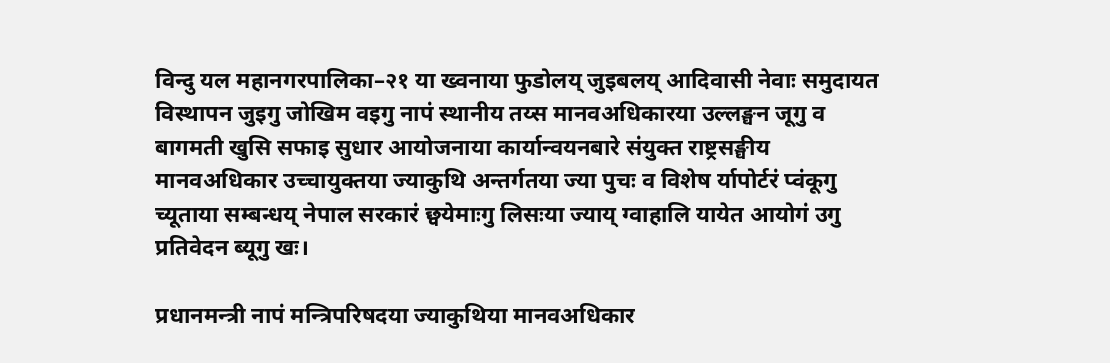विन्दु यल महानगरपालिका–२१ या ख्वनाया फुडोलय् जुइबलय् आदिवासी नेवाः समुदायत विस्थापन जुइगु जोखिम वइगु नापं स्थानीय तय्स मानवअधिकारया उल्लङ्घन जूगु व बागमती खुसि सफाइ सुधार आयोजनाया कार्यान्वयनबारे संयुक्त राष्ट्रसङ्घीय मानवअधिकार उच्चायुक्तया ज्याकुथि अन्तर्गतया ज्या पुचः व विशेष र्यापोर्टरं प्वंकूगु च्यूताया सम्बन्धय् नेपाल सरकारं छ्वयेमाःगु लिसःया ज्याय् ग्वाहालि यायेत आयोगं उगु प्रतिवेदन ब्यूगु खः।

प्रधानमन्त्री नापं मन्त्रिपरिषदया ज्याकुथिया मानवअधिकार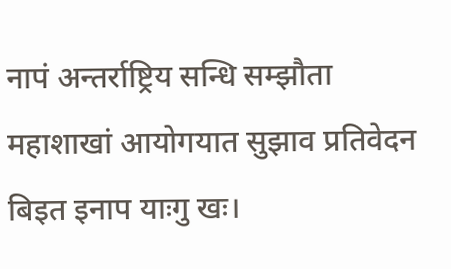नापं अन्तर्राष्ट्रिय सन्धि सम्झौता महाशाखां आयोगयात सुझाव प्रतिवेदन बिइत इनाप याःगु खः।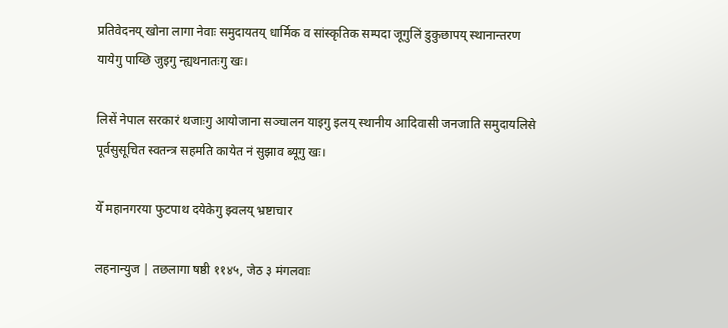प्रतिवेदनय् खोना लागा नेवाः समुदायतय् धार्मिक व सांस्कृतिक सम्पदा जूगुलिं डुकुछापय् स्थानान्तरण यायेगु पाय्छि जुइगु न्ह्यथनातःगु खः।

लिसें नेपाल सरकारं थजाःगु आयोजाना सञ्चालन याइगु इलय् स्थानीय आदिवासी जनजाति समुदायलिसे पूर्वसुसूचित स्वतन्त्र सहमति कायेत नं सुझाव ब्यूगु खः।

येँ महानगरया फुटपाथ दयेकेगु झ्वलय् भ्रष्टाचार

लहनान्युज | तछलागा षष्ठी ११४५, जेठ ३ मंगलवाः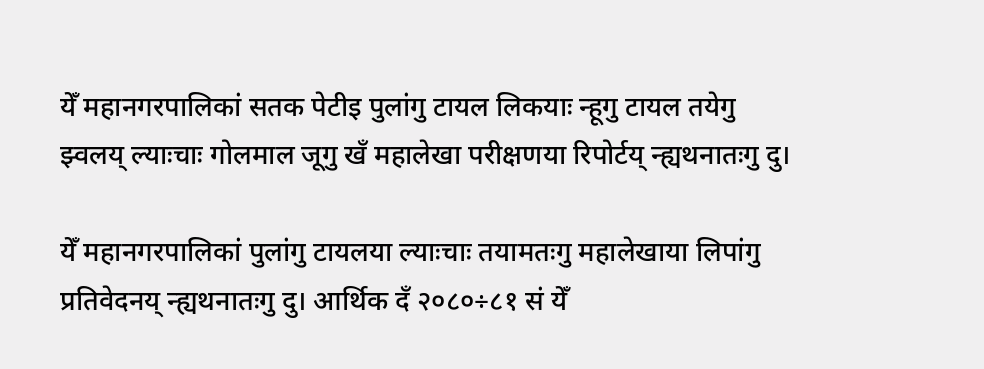येँ महानगरपालिकां सतक पेटीइ पुलांगु टायल लिकयाः न्हूगु टायल तयेगु झ्वलय् ल्याःचाः गोलमाल जूगु खँ महालेखा परीक्षणया रिपोर्टय् न्ह्यथनातःगु दु।

येँ महानगरपालिकां पुलांगु टायलया ल्याःचाः तयामतःगु महालेखाया लिपांगु प्रतिवेदनय् न्ह्यथनातःगु दु। आर्थिक दँ २०८०÷८१ सं येँ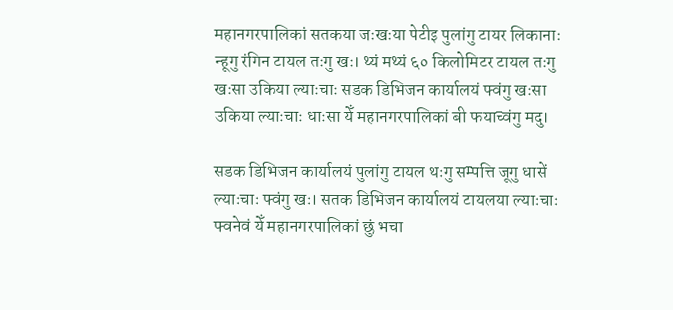महानगरपालिकां सतकया जःखःया पेटीइ पुलांगु टायर लिकानाः न्हूगु रंगिन टायल तःगु खः। थ्यं मथ्यं ६० किलोमिटर टायल तःगु खःसा उकिया ल्याःचाः सडक डिभिजन कार्यालयं फ्वंगु खःसा उकिया ल्याःचाः धाःसा येँ महानगरपालिकां बी फयाच्वंगु मदु।

सडक डिभिजन कार्यालयं पुलांगु टायल थःगु सम्पत्ति जूगु धासें ल्याःचाः फ्वंगु खः। सतक डिभिजन कार्यालयं टायलया ल्याःचाः फ्वनेवं येँ महानगरपालिकां छुं भचा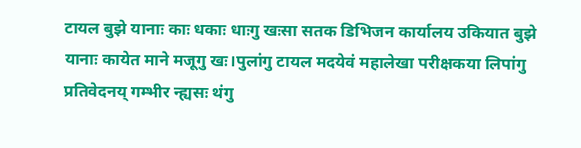टायल बुझे यानाः काः धकाः धाःगु खःसा सतक डिभिजन कार्यालय उकियात बुझे यानाः कायेत माने मजूगु खः।पुलांगु टायल मदयेवं महालेखा परीक्षकया लिपांगु प्रतिवेदनय् गम्भीर न्ह्यसः थंगु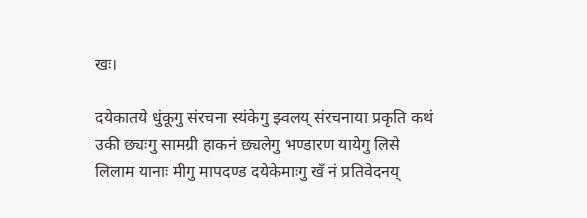खः।

दयेकातये धुंकूगु संरचना स्यंकेगु झ्वलय् संरचनाया प्रकृति कथं उकी छ्यःगु सामग्री हाकनं छ्यलेगु भण्डारण यायेगु लिसे लिलाम यानाः मीगु मापदण्ड दयेकेमाःगु खँ नं प्रतिवेदनय्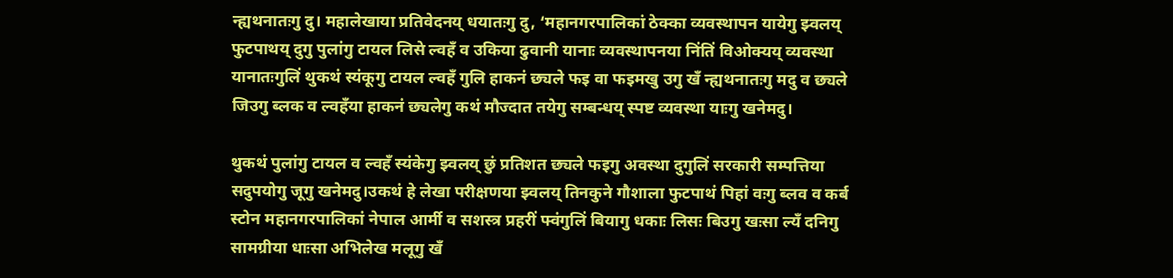न्ह्यथनातःगु दु। महालेखाया प्रतिवेदनय् धयातःगु दु, ‘महानगरपालिकां ठेक्का व्यवस्थापन यायेगु झ्वलय् फुटपाथय् दुगु पुलांगु टायल लिसे ल्वहँ व उकिया ढुवानी यानाः व्यवस्थापनया निंतिं विओक्यय् व्यवस्था यानातःगुलिं थुकथं स्यंकूगु टायल ल्वहँ गुलि हाकनं छ्यले फइ वा फइमखु उगु खँ न्ह्यथनातःगु मदु व छ्यले जिउगु ब्लक व ल्वहँया हाकनं छ्यलेगु कथं मौज्दात तयेगु सम्बन्धय् स्पष्ट व्यवस्था याःगु खनेमदु।

थुकथं पुलांगु टायल व ल्वहँ स्यंकेगु झ्वलय् छुं प्रतिशत छ्यले फइगु अवस्था दुगुलिं सरकारी सम्पत्तिया सदुपयोगु जूगु खनेमदु।उकथं हे लेखा परीक्षणया झ्वलय् तिनकुने गौशाला फुटपाथं पिहां वःगु ब्लव व कर्ब स्टोन महानगरपालिकां नेपाल आर्मी व सशस्त्र प्रहरीं फ्वंगुलिं बियागु धकाः लिसः बिउगु खःसा ल्यँ दनिगु सामग्रीया धाःसा अभिलेख मलूगु खँ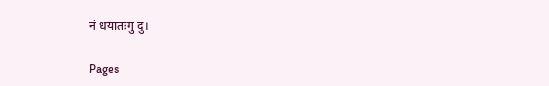नं धयातःगु दु।

Pages